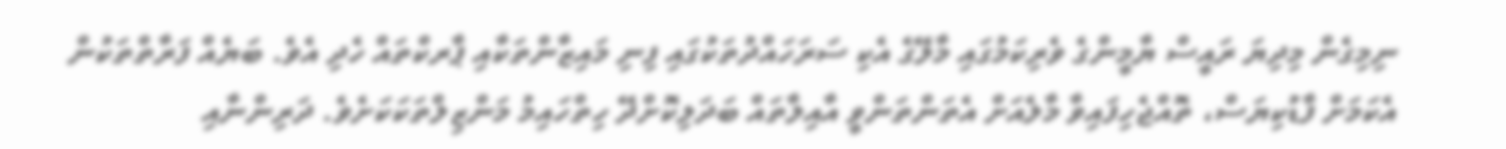ނިމިގެން މިދިޔަ ރައީސް ޔާމީންގެ ވެރިކަމުގައި މާލޭގެ އެކި ސަރަހައްދުތަކުގައި ފިނި މައިޒާންތަކާއި ޕާރކްތައް ހެދި އެވެ. ބަޔެއް ފަރާތްތަކުން އެކަމަށް ފާޑުކިޔަސް، ތޮއްޖެހިފައިވާ މާލެއަށް އެތަންތަންވީ އާއިލާތައް ބަދަލިކޮށްދޭ ހިތްހައިމު މަންޒިލްތަކަކަށެވެ. ދަރިންނާއި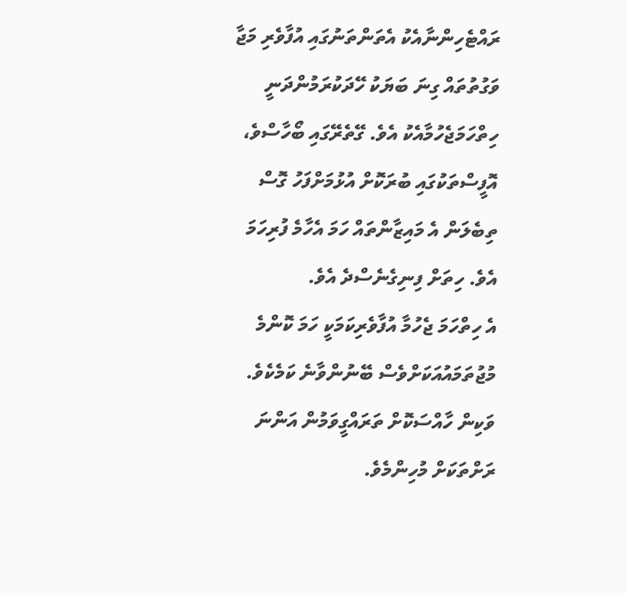ރައްޓެހިންނާއެކު އެތަންތަނުގައި އުފާވެރި މަޖާ ވަގުތުތައް ގިނަ ބަޔަކު ހޭދަކުރަމުންދަނީ ހިތްހަމަޖެހުމާއެކު އެވެ. ގޭތެރޭގައި ބޯހާސްވެ، އޮފީސްތަކުގައި ބުރަކޮށް އުޅުމަށްފަހު ގޮސް ތިބެލަން އެ މައިޒާންތައް ހަމަ އެހާމެ ފުރިހަމަ އެވެ. ހިތަށް ފިނިގެނެސްދެ އެވެ.
އެ ހިތްހަމަ ޖެހުމާ އުފާވެރިކަމަކީ ހަމަ ކޮންމެ މުޖުތަމައުއަކަށްވެސް ބޭނުންވާނެ ކަމެކެވެ. ވަކިން ހާއްސަކޮށް ތަރައްގީވަމުން އަންނަ ރަށްތަކަށް މުހިންމެވެ.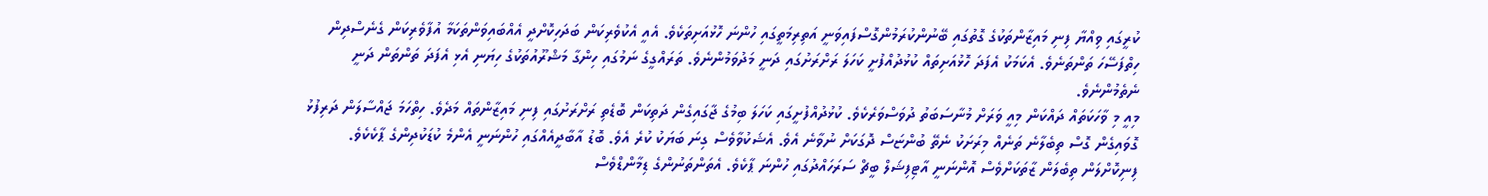ކުރީގައި ވިއްޔާ ފިނި މައިޒާންތަކުގެ ގޮތުގައި ބޭނުންކުރަމުންގޮސްފައިވަނީ އަތިރިމަތީގައި ހުންނަ ހޮޅުއަށިތަކެވެ. އެއީ އެކުވެރިކަން ބަދަހިކޮށްދީ އެއްބައިވަންތަކަމާ އުފާވެރިކަން ގެނެސްދިން ހިތްފަސޭހަ ތަންތަނެވެ. އެކަމަކު އެފަދަ ހޮޅުއަށިތައް ކުޅުދުއްފުށީ ކަހަލަ ރަށްރަށުގައި ދަނީ މަދުވަމުންނެވެ. ތަރައްގީގެ ނަމުގައި ހިންގާ މަޝްރޫއުތަކުގެ ހިޔަނި އެޅި އެފަދަ ތަންތަން ދަނީ ނެތެމުންނެވެ.
މިއީ މި ވާހަކަތައް ދައްކަން މިއީ ވަރަށް މުނާސަބަތު ދުވަސްވަރެކެވެ. ކުޅުދުއްފުށީގައި ކަހަލަ ބިމުގެ ޖާގައިގެން ދަތިކަން ބޮޑެތި ރަށްރަށުގައި ފިނި މައިޒާންތައް މަދެވެ. ހިތްހަމަ ޖައްސާލަން ދަރިފުޅު ގޮވައިގެން ގޮސް ތިބެލާނެ ތަނެއް މިރަށަކު ނެތޭ ބުންޏަސް ދޮގަކަށް ނުވާނެ އެވެ. އެޝަކުވާވެސް ގިނަ ބަޔަކު ކުރެ އެވެ. ބޮޑު އާބާދީއެއްގައި ހުންނަނީ އެންމެ ކުޑަކުދިންގެ ޕާކެކެވެ. ފިނިކޮށްލަން ތިބެލަން ޒާތަކަށްވެސް އޮންނަނީ އާޓިފިޝަލް ބީޗް ސަރަހައްދުގައި ހުންނަ ޕާކެވެ. އެތަންތަނުންގެ ޑިމާންޑްވެސް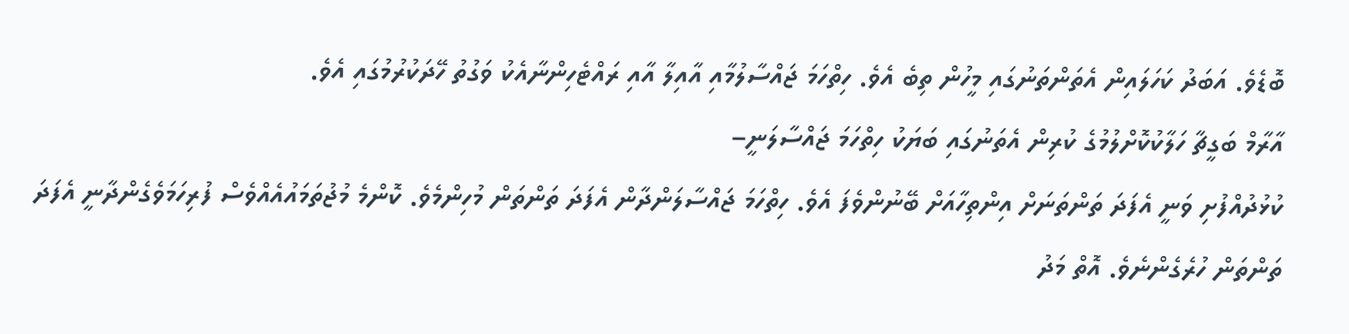ބޮޑެވެ. އަބަދު ކަހަލައިން އެތަންތަނުގައި މީހުން ތިބެ އެވެ. ހިތްހަމަ ޖައްސާލުމާއި އާއިލާ އާއި ރައްޓެހިންނާއެކު ވަގުތު ހޭދަކުރުމުގައި އެވެ.
އާރާމް ބަގީޗާ ހަލާކުކޮށްލުމުގެ ކުރިން އެތަނުގައި ބަޔަކު ހިތްހަމަ ޖައްސާލަނީ–
ކުޅުދުއްފުށި ވަނީ އެފަދަ ތަންތަނަށް އިންތިހާއަށް ބޭނުންވެފަ އެވެ. ހިތްހަމަ ޖައްސާލަންދާން އެފަދަ ތަންތަން މުހިންމެވެ. ކޮންމެ މުޖުތަމައުއެއްވެސް ފުރިހަމަވެގެންދާނީ އެފަދަ ތަންތަން ހުރެގެންނެވެ. އޮތް މަދު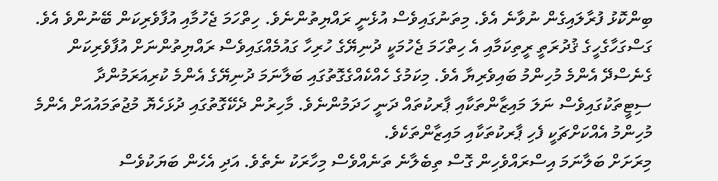ބިންކޮޅު ފުރާލައިގެން ނުވާނެ އެވެ. މިތަނުގައިވެސް އުޅެނީ ރައްޔިތުންނެވެ. ހިތްހަމަ ޖެހުމާއި އުފާވެރިކަން ބޭނުންވެ އެވެ. ގަސްގަހާގެހީގެ ޤުދުރަތީ ރީތިކަމާއި އެ ހިތްހަމަ ޖެހުމަކީ ދުނިޔޭގެ ހުރިހާ ގައުމެއްގައިވެސް ރައްޔިތުންނަށް އުފާވެރިކަން ގެނެސްދޭ އެންމެ މުހިންމު ބައިވެރިޔާ އެވެ. މިކަމުގެ ހެއްކެއްގެގޮތުގައި ބަލާނަމަ ދުނިޔޭގެ އެންމެ ކުރިއަރަމުންދާ ސިޓީތަކުގައިވެސް ނަލަ މައިޒާންތަކާއި ޕާރކުތައް ދަނީ ހަދަމުންނެވެ. މާހިރުން ދެކޭގޮތުގައި ދުޅަހެޔޮ މުޖުތަމައުއަށް އެންމެ މުހިންމު އެއްކަށްޗަކީ ފެހި ޕާރކުތަކާއި މައިޒާންތަކެވެ.
މިރަށަށް ބަލާނަމަ އިސްރައްވެހިން ގޮސް ތިބެލާނެ ތަނެއްވެސް މިހާރަކު ނެތެވެ. އަދި އެހެން ބަޔަކުވެސް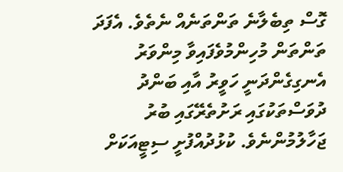ގޮސް ތިބެލާނެ ތަންތަނެއް ނެތެވެ. އެފަދަ ތަންތަން މުހިންމުވެފައިވާ މިންވަރު އެނގިގެންދަނީ ހަވީރު އާއި ބަންދު ދުވަސްތަކުގައި ރަށުތެރޭގައި ބުރު ޖަހާލުމުންނެވެ. ކުޅުދުއްފުށީ ސިޓީއަކަށް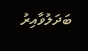ބަދަލުވާއިރު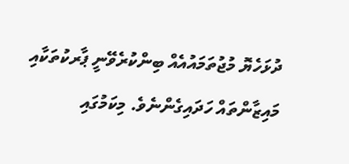ދުޅަހެޔޮ މުޖުތަމައުއެއް ބިންކުރެވޭނީ ޕާރކުތަކާއި މައިޒާންތައް ހަދައިގެންނެވެ. މިކަމުގައި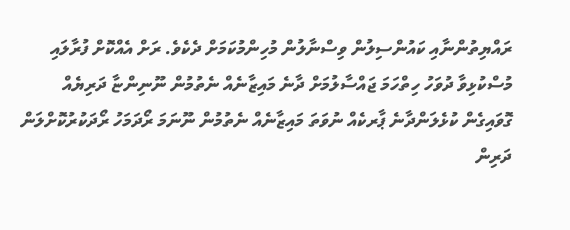ރައްޔިތުންނާއި ކައުންސިލުން ވިސްނާލުން މުހިންމުކަމަށް ދެކެވެ. ރަށް އެއްކޮށް ފުރާލައި މުސްކުޅިވާ ދުވަހު ހިތްހަމަ ޖައްސާލުމަށް ދާނެ މައިޒާނެއް ނެތުމުން ނޫނިންޏާ ދަރިޔެއް ގޮވައިގެން ކުޅެލަންދާނެ ޕާރކެއް ނުވަތަ މައިޒާނެއް ނެތުމުން ނޫނަމަ ރޯދަމަހު ރޯދަކުރުކޮށްލަން ދަރިން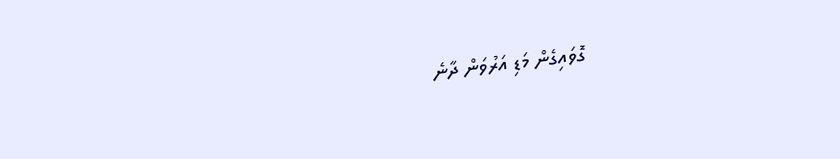ގޮވައިގެން މަޑި އަރުވަން ދާނެ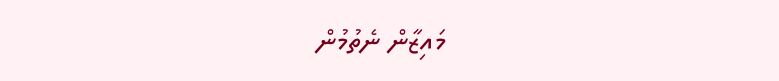މައިޒާން ނެތުމުން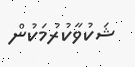ޝަކުވާކުރުމަކުން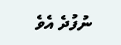ނުފުދެ އެވެ